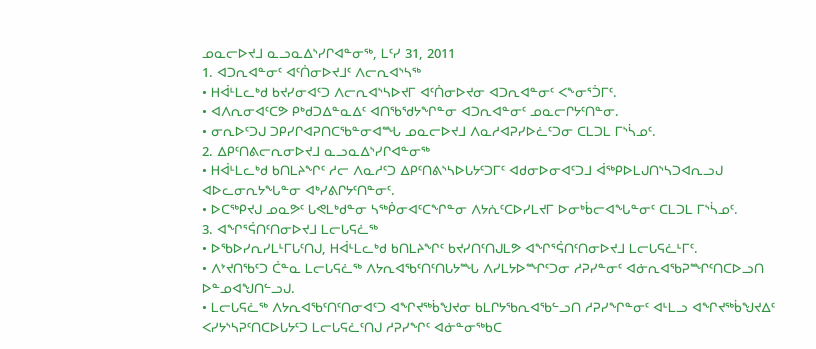ᓄᓇᓕᐅᔪᒧ ᓇᓗᓇᐃᔅᓯᒋᐊᓐᓂᖅ, ᒪᑦᓯ 31, 2011
1. ᐊᑐᕆᐊᓐᓂᑦ ᐊᑦᑏᓂᐅᔪᒧᑦ ᐱᓕᕆᐊᔅᓴᖅ
• ᕼᐋᒻᒪᓚᒃᑯ ᑲᔪᓯᓂᐊᑦᑐ ᐱᓕᕆᐊᔅᓴᐅᔪᒥ ᐊᑦᑏᓂᐅᔪᓂ ᐊᑐᕆᐊᓐᓂᑦ ᐸᖕᓂᕐᑑᒥᑦ.
• ᐊᐱᕆᓂᐊᑦᑕᕗ ᑭᒃᑯᑐᐃᓐᓇᐃᑦ ᐊᑎᖃᖁᔭᖏᓐᓂ ᐊᑐᕆᐊᓐᓂᑦ ᓄᓇᓕᒋᔭᑦᑎᓐᓂ.
• ᓂᕆᐅᑦᑐᒍ ᑐᑭᓯᒋᐊᕈᑎᑕᖃᓐᓂᐊᙵ ᓄᓇᓕᐅᔪᒧ ᐱᓇᓱᐊᕈᓯᐅᓛᑦᑐᓂ ᑕᒪᑐᒪ ᒥᔅᓵᓄᑦ.
2. ᐃᑭᑦᑎᕕᓕᕆᓂᐅᔪᒧ ᓇᓗᓇᐃᔅᓯᒋᐊᓐᓂᖅ
• ᕼᐋᒻᒪᓚᒃᑯ ᑲᑎᒪᔨᖏᑦ ᓱᓕ ᐱᓇᓱᑦᑐ ᐃᑭᑦᑎᕕᔅᓴᐅᒐᔭᑦᑐᒥᑦ ᐊᑯᓂᐅᓂᐊᑦᑐᒧ ᐋᖅᑭᐅᒪᒍᑎᔅᓴᑐᐊᕆᓗᒍ ᐊᐅᓚᓂᕆᔭᖓᓐᓂ ᐊᒃᓯᕕᒋᔭᑦᑎᓐᓂᑦ.
• ᐅᑕᖅᑭᔪᒍ ᓄᓇᕗᑦ ᒐᕙᒪᒃᑯᓐᓂ ᓴᖅᑮᓂᐊᑦᑕᖏᓐᓂ ᐱᔭᕇᑦᑕᐅᓯᒪᔪᒥ ᐅᓂᒃᑳᓕᐊᖓᓐᓂᑦ ᑕᒪᑐᒪ ᒥᔅᓵᓄᑦ.
3. ᐊᖏᕐᕌᑎᑦᑎᓂᐅᔪᒧ ᒪᓕᒐᕋᓛᖅ
• ᐅᖃᐅᓯᕆᓯᒪᒻᒥᒐᑦᑎᒍ, ᕼᐋᒻᒪᓚᒃᑯ ᑲᑎᒪᔨᖏᑦ ᑲᔪᓯᑎᑦᑎᒍᒪᕗ ᐊᖏᕐᕌᑎᑦᑎᓂᐅᔪᒧ ᒪᓕᒐᕋᓛᒻᒥᑦ.
• ᐱᔾᔪᑎᖃᑦᑐ ᑖᓐᓇ ᒪᓕᒐᕋᓛᖅ ᐱᔭᕆᐊᖃᑦᑎᑦᑎᒐᔭᙵ ᐱᓯᒪᔭᐅᙱᑦᑐᓂ ᓱᕈᓯᓐᓂᑦ ᐊᓃᕆᐊᖃᕈᙱᑦᑎᑕᐅᓗᑎ ᐅᓐᓄᐊᖑᑎᓪᓗᒍ.
• ᒪᓕᒐᕋᓛᖅ ᐱᔭᕆᐊᖃᑦᑎᑦᑎᓂᐊᑦᑐ ᐊᖏᔪᖅᑳᖑᔪᓂ ᑲᒪᒋᔭᖃᕆᐊᖃᓪᓗᑎ ᓱᕈᓯᖏᓐᓂᑦ ᐊᒻᒪᓗ ᐊᖏᔪᖅᑳᖑᔪᐃᑦ ᐸᓯᔭᔅᓴᕈᑦᑎᑕᐅᒐᔭᑦᑐ ᒪᓕᒐᕋᓛᑦᑎᒍ ᓱᕈᓯᖏᑦ ᐊᓃᓐᓂᖅᑲᑕ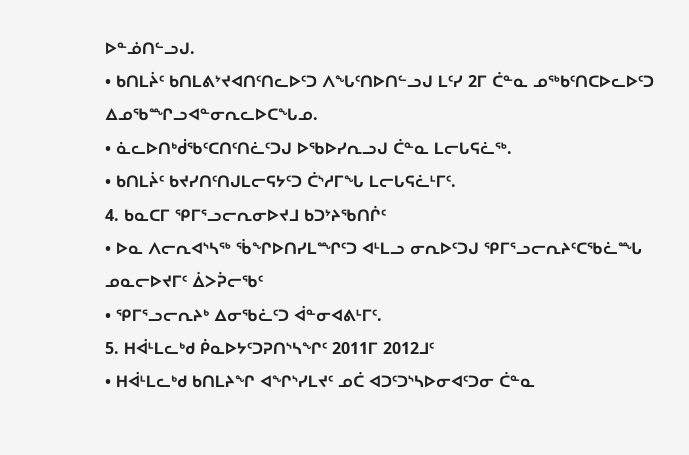ᐅᓐᓅᑎᓪᓗᒍ.
• ᑲᑎᒪᔩᑦ ᑲᑎᒪᕕᔾᔪᐊᑎᑦᑎᓚᐅᑦᑐ ᐱᖓᑦᑎᐅᑎᓪᓗᒍ ᒪᑦᓯ 2ᒥ ᑖᓐᓇ ᓄᖅᑲᑦᑎᑕᐅᓚᐅᑦᑐ ᐃᓄᖃᙱᓗᐊᓐᓂᕆᓚᐅᑕᖓᓄ.
• ᓈᓚᐅᑎᒃᑰᖃᑦᑕᑎᑦᑎᓛᑦᑐᒍ ᐅᖃᐅᓯᕆᓗᒍ ᑖᓐᓇ ᒪᓕᒐᕋᓛᖅ.
• ᑲᑎᒪᔩᑦ ᑲᔪᓯᑎᑦᑎᒍᒪᓕᕋᔭᑦᑐ ᑖᔅᓱᒥᖓ ᒪᓕᒐᕋᓛᒻᒥᑦ.
4. ᑲᓇᑕᒥ ᕿᒥᕐᓗᓕᕆᓂᐅᔪᒧ ᑲᑐᔾᔨᖃᑎᒌᑦ
• ᐅᓇ ᐱᓕᕆᐊᔅᓴᖅ ᖄᖏᐅᑎᓯᒪᙱᑦᑐ ᐊᒻᒪᓗ ᓂᕆᐅᑦᑐᒍ ᕿᒥᕐᓗᓕᕆᔨᑦᑕᖃᓛᙵ ᓄᓇᓕᐅᔪᒥᑦ ᐄᐳᕉᓕᖃᑦ
• ᕿᒥᕐᓗᓕᕆᔨᒃ ᐃᓂᖃᓛᑦᑐ ᐋᓐᓂᐊᕕᒻᒥᑦ.
5. ᕼᐋᒻᒪᓚᒃᑯ ᑮᓇᐅᔭᑦᑐᕈᑎᔅᓴᖏᑦ 2011ᒥ 2012ᒧᑦ
• ᕼᐋᒻᒪᓚᒃᑯ ᑲᑎᒪᔨᖏ ᐊᖏᔅᓯᒪᔪᑦ ᓄᑖ ᐊᑐᑦᑐᔅᓴᐅᓂᐊᑦᑐᓂ ᑖᓐᓇ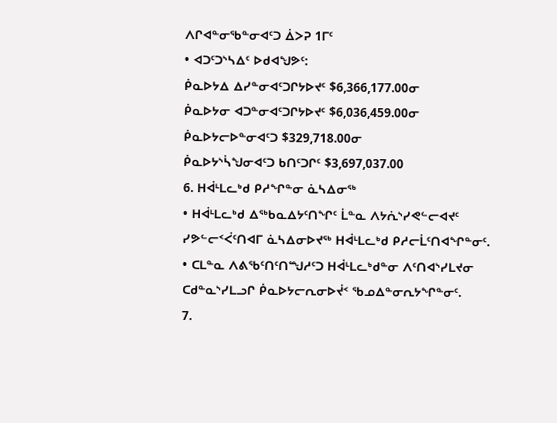ᐱᒋᐊᓐᓂᖃᓐᓂᐊᑦᑐ ᐄᐳᕈ 1ᒥᑦ
• ᐊᑐᑦᑐᔅᓴᐃᑦ ᐅᑯᐊᖑᕗᑦ:
ᑮᓇᐅᔭᐃ ᐃᓯᓐᓂᐊᑦᑐᒋᔭᐅᔪᑦ $6,366,177.00ᓂ
ᑮᓇᐅᔭᓂ ᐊᑐᓐᓂᐊᑦᑐᒋᔭᐅᔪᑦ $6,036,459.00ᓂ
ᑮᓇᐅᔭᓕᐅᓐᓂᐊᑦᑐ $329,718.00ᓂ
ᑮᓇᐅᔭᔅᓵᖑᓂᐊᑦᑐ ᑲᑎᑦᑐᒋᑦ $3,697,037.00
6. ᕼᐋᒻᒪᓚᒃᑯ ᑭᓱᖏᓐᓂ ᓈᓴᐃᓂᖅ
• ᕼᐋᒻᒪᓚᒃᑯ ᐃᖅᑲᓇᐃᔭᑦᑎᖏᑦ ᒫᓐᓇ ᐱᔭᕇᔅᓯᕙᓪᓕᐊᔪᑦ ᓯᕗᓪᓕᑉᐹᑦᑎᐊᒥ ᓈᓴᐃᓂᐅᔪᖅ ᕼᐋᒻᒪᓚᒃᑯ ᑭᓱᓕᒫᑦᑎᐊᖏᓐᓂᑦ.
• ᑕᒪᓐᓇ ᐱᕕᖃᑦᑎᑦᑎᙳᓱᑦᑐ ᕼᐋᒻᒪᓚᒃᑯᓐᓂ ᐱᑦᑎᐊᔅᓯᒪᔪᓂ ᑕᑯᓐᓇᔅᓯᒪᓗᒋ ᑮᓇᐅᔭᓕᕆᓂᐅᔫᑉ ᖃᓄᐃᓐᓂᕆᔭᖏᓐᓂᑦ.
7.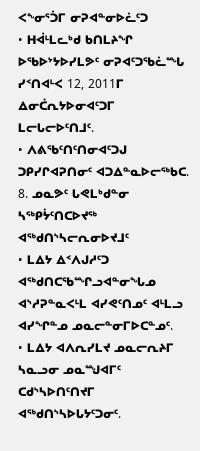ᐸᖕᓂᕐᑑᒥ ᓂᕈᐊᓐᓂᐅᓛᑦᑐ
• ᕼᐋᒻᒪᓚᒃᑯ ᑲᑎᒪᔨᖏ ᐅᖃᐅᔾᔭᐅᓯᒪᕗᑦ ᓂᕈᐊᑦᑐᖃᓛᙵ ᓯᑉᑎᐊᒻᐸ 12, 2011ᒥ ᐃᓂᑖᕆᔭᐅᓂᐊᑦᑐᒥ ᒪᓕᒐᓕᐅᑦᑎᒧᑦ.
• ᐱᕕᖃᑦᑎᑦᑎᓂᐊᑦᑐᒍ ᑐᑭᓯᒋᐊᕈᑎᓂᑦ ᐊᑐᐃᓐᓇᐅᓕᖅᑲᑕ.
8. ᓄᓇᕗᑦ ᒐᕙᒪᒃᑯᓐᓂ ᓴᖅᑭᔮᑦᑎᑕᐅᔪᖅ ᐊᖅᑯᑎᔅᓴᓕᕆᓂᐅᔪᒧᑦ
• ᒪᐃᔭ ᐃᑉᐱᒍᓱᑦᑐ ᐊᖅᑯᑎᑕᖃᙱᓗᐊᓐᓂᖓᓄ ᐊᔅᓱᕈᓐᓇᐸᒻᒪ ᐊᓯᕙᑦᑎᓄᑦ ᐊᒻᒪᓗ ᐊᓯᖏᓐᓄ ᓄᓇᓕᓐᓂᒥᐅᑕᓐᓄᑦ.
• ᒪᐃᔭ ᐊᐱᕆᓯᒪᔪ ᓄᓇᓕᕆᔨᒥ ᓴᓇᓗᓂ ᓄᓇᙳᐊᒥᑦ ᑕᑯᔅᓴᐅᑎᑦᑎᔪᒥ ᐊᖅᑯᑎᔅᓴᐅᒐᔭᑦᑐᓂᑦ.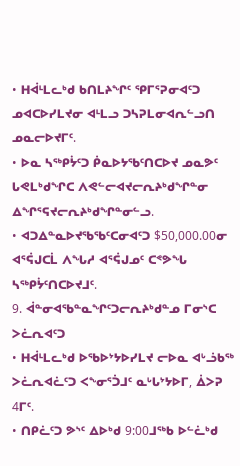• ᕼᐋᒻᒪᓚᒃᑯ ᑲᑎᒪᔨᖏᑦ ᕿᒥᕐᕈᓂᐊᑦᑐ ᓄᐊᑕᐅᓯᒪᔪᓂ ᐊᒻᒪᓗ ᑐᓴᕈᒪᓂᐊᕆᓪᓗᑎ ᓄᓇᓕᐅᔪᒥᑦ.
• ᐅᓇ ᓴᖅᑭᔮᑦᑐ ᑮᓇᐅᔭᖃᑦᑎᑕᐅᔪ ᓄᓇᕗᑦ ᒐᕙᒪᒃᑯᖏᑕ ᐱᕙᓪᓕᐊᔪᓕᕆᔨᒃᑯᖏᓐᓂ ᐃᖏᕐᕋᔪᓕᕆᔨᒃᑯᖏᓐᓂᓪᓗ.
• ᐊᑐᐃᓐᓇᐅᔪᖃᖃᑦᑕᓂᐊᑦᑐ $50,000.00ᓂ ᐊᕐᕌᒍᑕᒫ ᐱᖓᓱ ᐊᕐᕌᒍᓄᑦ ᑕᕝᕗᖓ ᓴᖅᑭᔮᑦᑎᑕᐅᔪᒧᑦ.
9. ᐋᓐᓂᐊᖃᓐᓇᖏᑦᑐᓕᕆᔨᒃᑯᓐᓄ ᒥᓂᔅᑕ ᐳᓛᕆᐊᑦᑐ
• ᕼᐋᒻᒪᓚᒃᑯ ᐅᖃᐅᔾᔭᐅᓯᒪᔪ ᓕᐅᓇ ᐊᒡᓘᑲᖅ ᐳᓛᕆᐊᓛᑦᑐ ᐸᖕᓂᕐᑑᒧᑦ ᓇᒡᒐᔾᔭᐅᒥ, ᐄᐳᕈ 4ᒥᑦ.
• ᑎᑭᓛᑦᑐ ᕗᔅᑦ ᐃᐅᒃᑯ 9:00ᒧᖅᑲ ᐅᓪᓛᒃᑯ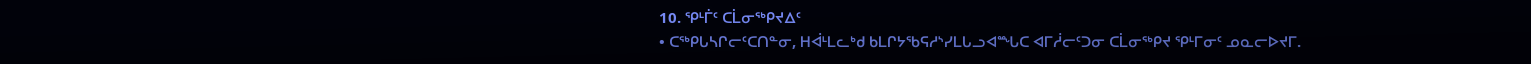10. ᕿᒻᒦᑦ ᑕᒫᓂᖅᑭᔪᐃᑦ
• ᑕᖅᑭᒐᓴᒋᓕᑦᑕᑎᓐᓂ, ᕼᐋᒻᒪᓚᒃᑯ ᑲᒪᒋᔭᖃᕋᓱᔅᓯᒪᒐᓗᐊᙵᑕ ᐊᒥᓲᓕᑦᑐᓂ ᑕᒫᓂᖅᑭᔪ ᕿᒻᒥᓂᑦ ᓄᓇᓕᐅᔪᒥ.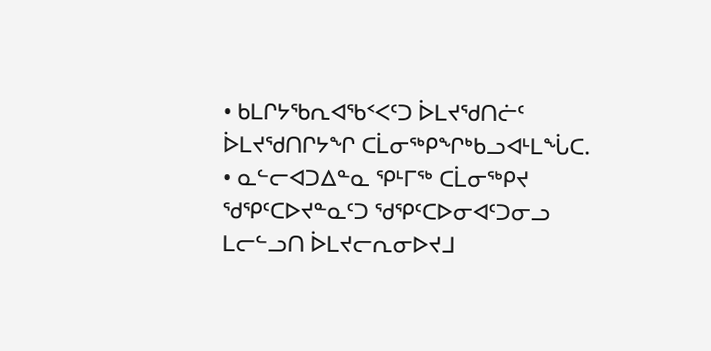• ᑲᒪᒋᔭᖃᕆᐊᖃᑉᐸᑦᑐ ᐆᒪᔪᖁᑎᓖᑦ ᐆᒪᔪᖁᑎᒋᔭᖏ ᑕᒫᓂᖅᑭᖏᒃᑲᓗᐊᒻᒪᖔᑕ.
• ᓇᓪᓕᐊᑐᐃᓐᓇ ᕿᒻᒥᖅ ᑕᒫᓂᖅᑭᔪ ᖁᕿᑦᑕᐅᔪᓐᓇᑦᑐ ᖁᕿᑦᑕᐅᓂᐊᑦᑐᓂᓗ ᒪᓕᓪᓗᑎ ᐆᒪᔪᓕᕆᓂᐅᔪᒧ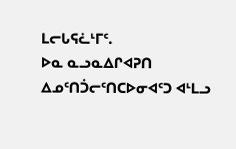ᒪᓕᒐᕋᓛᒻᒥᑦ.
ᐅᓇ ᓇᓗᓇᐃᒋᐊᕈᑎ ᐃᓄᑦᑎᑑᓕᑦᑎᑕᐅᓂᐊᑦᑐ ᐊᒻᒪᓗ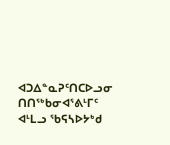ᐊᑐᐃᓐᓇᕈᑦᑎᑕᐅᓗᓂ ᑎᑎᖅᑲᓂᐊᕐᕕᒻᒥᑦ ᐊᒻᒪᓗ ᖃᕋᓴᐅᔭᒃᑯ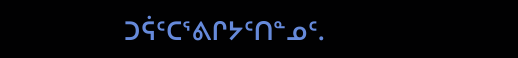ᑐᕌᑦᑕᕐᕕᒋᔭᑦᑎᓐᓄᑦ.